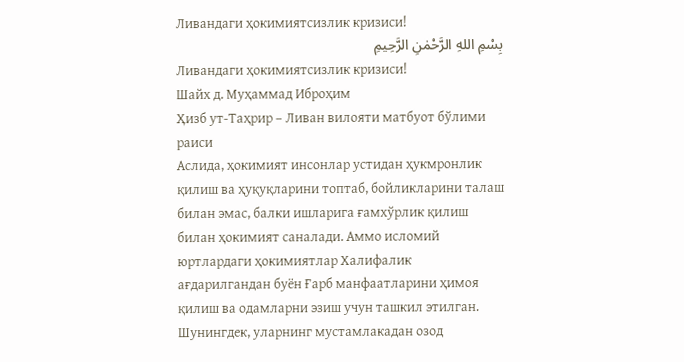Ливандаги ҳокимиятсизлик кризиси!
بِسْمِ اللهِ الرَّحْمٰنِ الرَّحِيمِ
Ливандаги ҳокимиятсизлик кризиси!
Шайх д. Муҳаммад Иброҳим
Ҳизб ут-Таҳрир – Ливан вилояти матбуот бўлими раиси
Аслида, ҳокимият инсонлар устидан ҳукмронлик қилиш ва ҳуқуқларини топтаб, бойликларини талаш билан эмас, балки ишларига ғамхўрлик қилиш билан ҳокимият саналади. Аммо исломий юртлардаги ҳокимиятлар Халифалик ағдарилгандан буён Ғарб манфаатларини ҳимоя қилиш ва одамларни эзиш учун ташкил этилган. Шунингдек, уларнинг мустамлакадан озод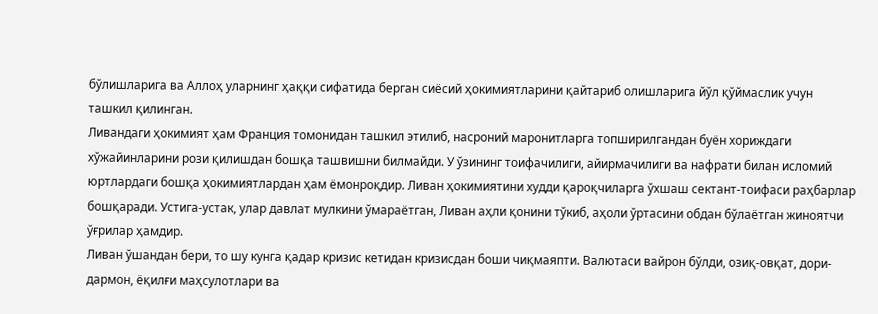бўлишларига ва Аллоҳ уларнинг ҳаққи сифатида берган сиёсий ҳокимиятларини қайтариб олишларига йўл қўймаслик учун ташкил қилинган.
Ливандаги ҳокимият ҳам Франция томонидан ташкил этилиб, насроний маронитларга топширилгандан буён хориждаги хўжайинларини рози қилишдан бошқа ташвишни билмайди. У ўзининг тоифачилиги, айирмачилиги ва нафрати билан исломий юртлардаги бошқа ҳокимиятлардан ҳам ёмонроқдир. Ливан ҳокимиятини худди қароқчиларга ўхшаш сектант-тоифаси раҳбарлар бошқаради. Устига-устак, улар давлат мулкини ўмараётган, Ливан аҳли қонини тўкиб, аҳоли ўртасини обдан бўлаётган жиноятчи ўғрилар ҳамдир.
Ливан ўшандан бери, то шу кунга қадар кризис кетидан кризисдан боши чиқмаяпти. Валютаси вайрон бўлди, озиқ-овқат, дори-дармон, ёқилғи маҳсулотлари ва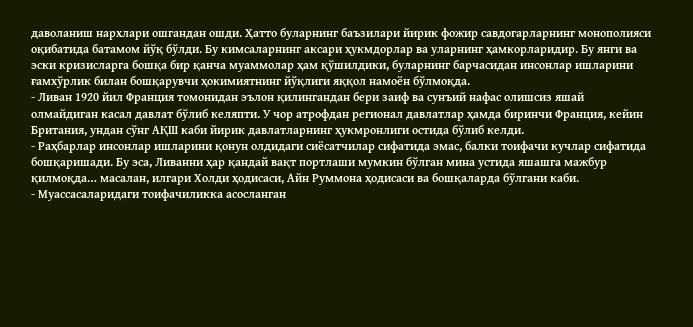даволаниш нархлари ошгандан ошди. Ҳатто буларнинг баъзилари йирик фожир савдогарларнинг монополияси оқибатида батамом йўқ бўлди. Бу кимсаларнинг аксари ҳукмдорлар ва уларнинг ҳамкорларидир. Бу янги ва эски кризисларга бошқа бир қанча муаммолар ҳам қўшилдики, буларнинг барчасидан инсонлар ишларини ғамхўрлик билан бошқарувчи ҳокимиятнинг йўқлиги яққол намоён бўлмоқда.
- Ливан 1920 йил Франция томонидан эълон қилингандан бери заиф ва сунъий нафас олишсиз яшай олмайдиган касал давлат бўлиб келяпти. У чор атрофдан регионал давлатлар ҳамда биринчи Франция, кейин Британия, ундан сўнг АҚШ каби йирик давлатларнинг ҳукмронлиги остида бўлиб келди.
- Раҳбарлар инсонлар ишларини қонун олдидаги сиёсатчилар сифатида эмас, балки тоифачи кучлар сифатида бошқаришади. Бу эса, Ливанни ҳар қандай вақт портлаши мумкин бўлган мина устида яшашга мажбур қилмоқда… масалан, илгари Холди ҳодисаси, Айн Руммона ҳодисаси ва бошқаларда бўлгани каби.
- Муассасаларидаги тоифачиликка асосланган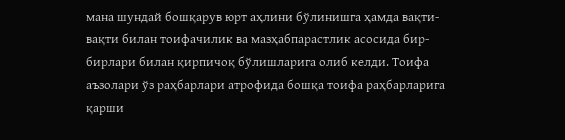мана шундай бошқарув юрт аҳлини бўлинишга ҳамда вақти-вақти билан тоифачилик ва мазҳабпарастлик асосида бир-бирлари билан қирпичоқ бўлишларига олиб келди. Тоифа аъзолари ўз раҳбарлари атрофида бошқа тоифа раҳбарларига қарши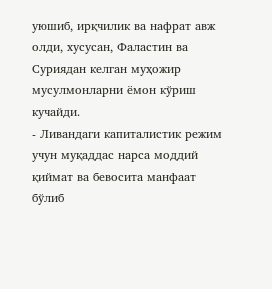уюшиб, ирқчилик ва нафрат авж олди, хусусан, Фаластин ва Суриядан келган муҳожир мусулмонларни ёмон кўриш кучайди.
- Ливандаги капиталистик режим учун муқаддас нарса моддий қиймат ва бевосита манфаат бўлиб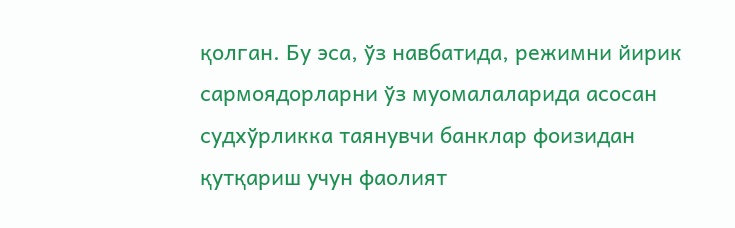қолган. Бу эса, ўз навбатида, режимни йирик сармоядорларни ўз муомалаларида асосан судхўрликка таянувчи банклар фоизидан қутқариш учун фаолият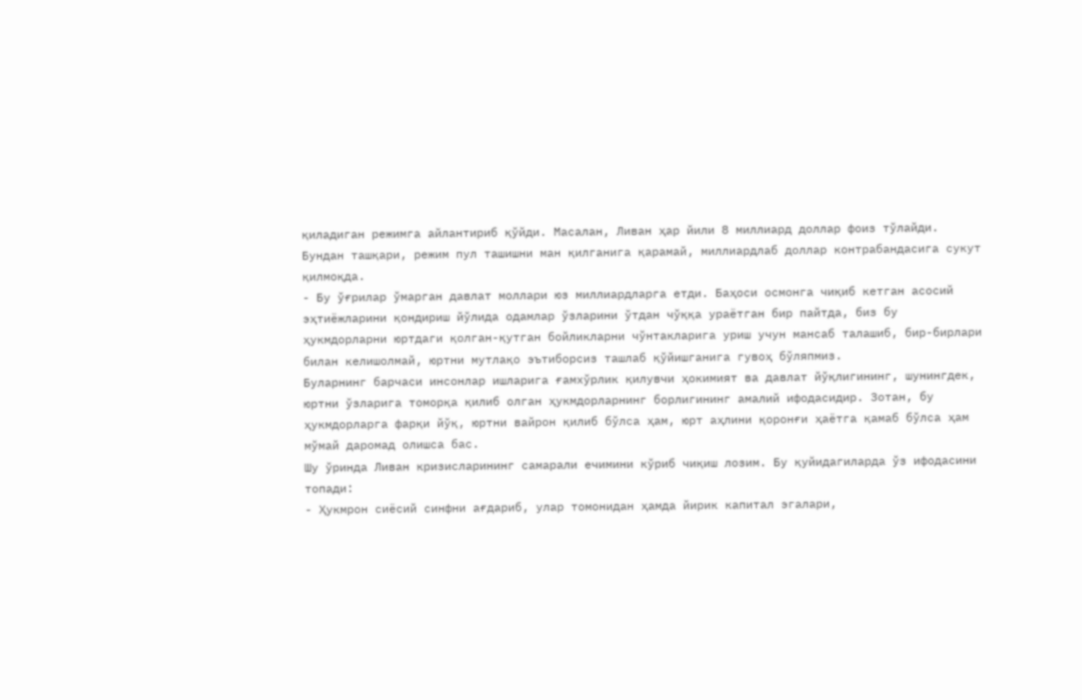қиладиган режимга айлантириб қўйди. Масалан, Ливан ҳар йили 8 миллиард доллар фоиз тўлайди. Бундан ташқари, режим пул ташишни ман қилганига қарамай, миллиардлаб доллар контрабандасига сукут қилмоқда.
- Бу ўғрилар ўмарган давлат моллари юз миллиардларга етди. Баҳоси осмонга чиқиб кетган асосий эҳтиёжларини қондириш йўлида одамлар ўзларини ўтдан чўққа ураётган бир пайтда, биз бу ҳукмдорларни юртдаги қолган-қутган бойликларни чўнтакларига уриш учун мансаб талашиб, бир-бирлари билан келишолмай, юртни мутлақо эътиборсиз ташлаб қўйишганига гувоҳ бўляпмиз.
Буларнинг барчаси инсонлар ишларига ғамхўрлик қилувчи ҳокимият ва давлат йўқлигининг, шунингдек, юртни ўзларига томорқа қилиб олган ҳукмдорларнинг борлигининг амалий ифодасидир. Зотан, бу ҳукмдорларга фарқи йўқ, юртни вайрон қилиб бўлса ҳам, юрт аҳлини қоронғи ҳаётга қамаб бўлса ҳам мўмай даромад олишса бас.
Шу ўринда Ливан кризисларининг самарали ечимини кўриб чиқиш лозим. Бу қуйидагиларда ўз ифодасини топади:
- Ҳукмрон сиёсий синфни ағдариб, улар томонидан ҳамда йирик капитал эгалари,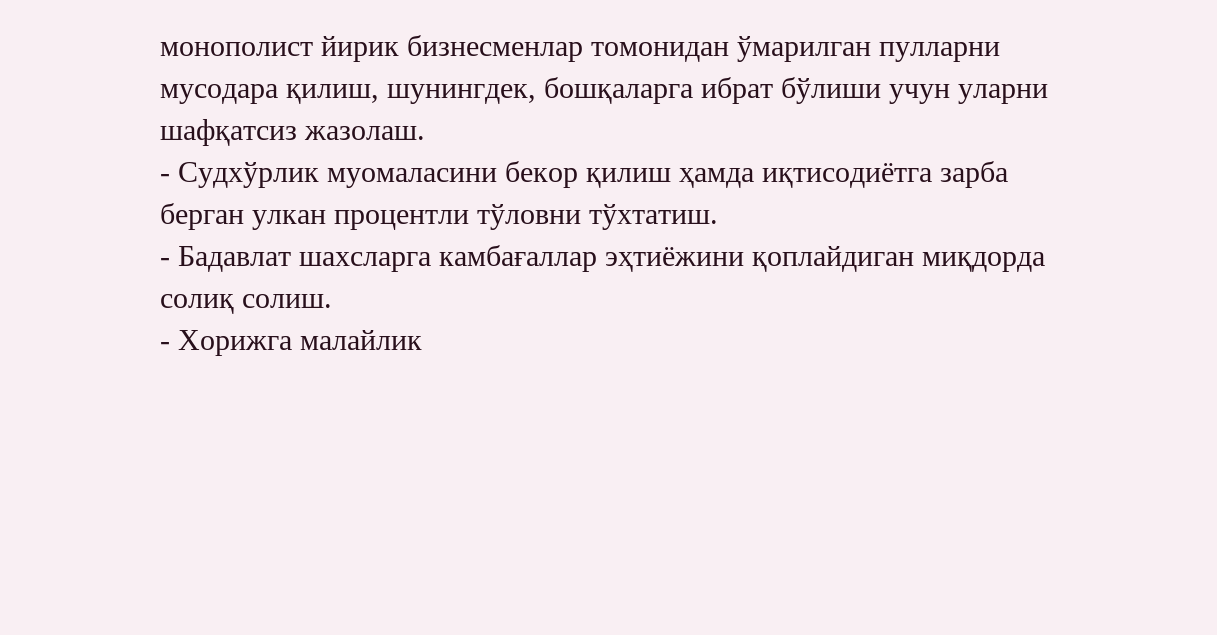монополист йирик бизнесменлар томонидан ўмарилган пулларни мусодара қилиш, шунингдек, бошқаларга ибрат бўлиши учун уларни шафқатсиз жазолаш.
- Судхўрлик муомаласини бекор қилиш ҳамда иқтисодиётга зарба берган улкан процентли тўловни тўхтатиш.
- Бадавлат шахсларга камбағаллар эҳтиёжини қоплайдиган миқдорда солиқ солиш.
- Хорижга малайлик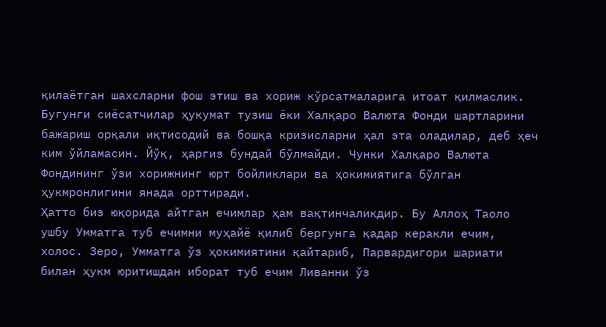қилаётган шахсларни фош этиш ва хориж кўрсатмаларига итоат қилмаслик.
Бугунги сиёсатчилар ҳукумат тузиш ёки Халқаро Валюта Фонди шартларини бажариш орқали иқтисодий ва бошқа кризисларни ҳал эта оладилар, деб ҳеч ким ўйламасин. Йўқ, ҳаргиз бундай бўлмайди. Чунки Халқаро Валюта Фондининг ўзи хорижнинг юрт бойликлари ва ҳокимиятига бўлган ҳукмронлигини янада орттиради.
Ҳатто биз юқорида айтган ечимлар ҳам вақтинчаликдир. Бу Аллоҳ Таоло ушбу Умматга туб ечимни муҳайё қилиб бергунга қадар керакли ечим, холос. Зеро, Умматга ўз ҳокимиятини қайтариб, Парвардигори шариати билан ҳукм юритишдан иборат туб ечим Ливанни ўз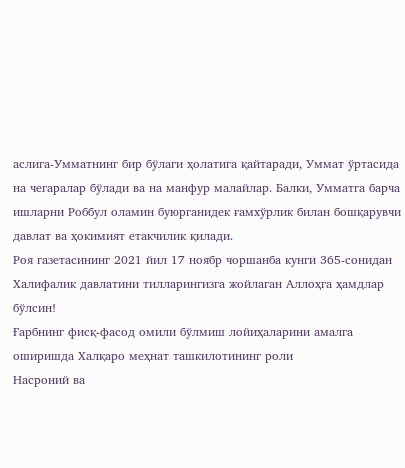аслига-Умматнинг бир бўлаги ҳолатига қайтаради, Уммат ўртасида на чегаралар бўлади ва на манфур малайлар. Балки, Умматга барча ишларни Роббул оламин буюрганидек ғамхўрлик билан бошқарувчи давлат ва ҳокимият етакчилик қилади.
Роя газетасининг 2021 йил 17 ноябр чоршанба кунги 365-сонидан
Халифалик давлатини тилларингизга жойлаган Аллоҳга ҳамдлар бўлсин!
Ғарбнинг фисқ-фасод омили бўлмиш лойиҳаларини амалга оширишда Халқаро меҳнат ташкилотининг роли
Насроний ва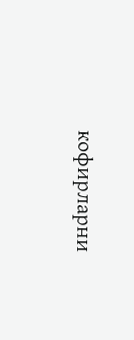кофирларни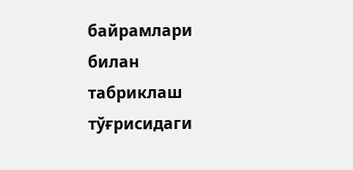байрамлари билан табриклаш тўғрисидаги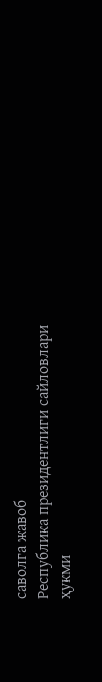саволга жавоб
Республика президентлиги сайловлари ҳукми